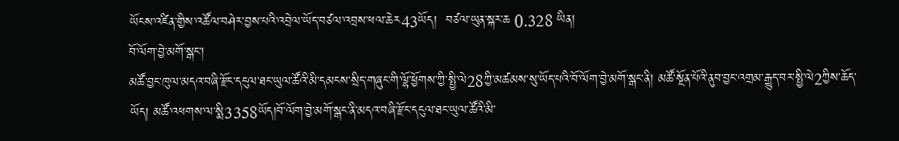ཡོངས་འཛིན་གྱིས་འཚོལ་བཤེར་བྱས་པའི་འབྲེལ་ཡོད་བཙལ་འབྲས་ཕལ་ཆེར43ཡོད།  བཙལ་ཡུན་སྐར་ཆ 0.328 ཡིན།
བོ་ལོག་བྱེ་མགོ་སྒང་།
མཚོ་བྱང་ཁུལ་མདའ་བཞི་རྫོང་དངུལ་ཐང་ཡུལ་ཚོའི་མི་དམངས་སྲིད་གཞུང་གི་ལྷོ་ཕྱོགས་ཀྱི་སྤྱི་ལེ28ཀྱི་མཚམས་སུ་ཡོད་པའི་བོ་ལོག་བྱེ་མགོ་སྒང་ནི། མཚོ་སྔོན་པོའི་ནུབ་བྱང་འགྲམ་རྒྱུད་བར་སྤྱི་ལེ2ཀྱིས་ཆོད་ཡོད། མཚོ་འཕགས་ལ་སྨི3358ཡོད།བོ་ལོག་བྱེ་མགོ་སྒང་ནི་མདའ་བཞི་རྫོང་དངུལ་ཐང་ཡུལ་ཚོའི་མི་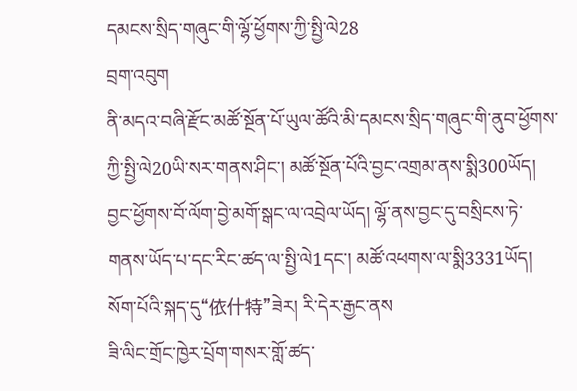དམངས་སྲིད་གཞུང་གི་ལྷོ་ཕྱོགས་ཀྱི་སྤྱི་ལེ28
བྲག་འབུག
ནི་མདའ་བཞི་རྫོང་མཚོ་སྔོན་པོ་ཡུལ་ཚོའི་མི་དམངས་སྲིད་གཞུང་གི་ནུབ་ཕྱོགས་ཀྱི་སྤྱི་ལེ20ཡི་སར་གནས་ཤིང་། མཚོ་སྔོན་པོའི་བྱང་འགྲམ་ནས་སྨི300ཡོད། བྱང་ཕྱོགས་བོ་ལོག་བྱེ་མགོ་སྒང་ལ་འབྲེལ་ཡོད། ལྷོ་ནས་བྱང་དུ་བསྲིངས་ཏེ་གནས་ཡོད་པ་དང་རིང་ཚད་ལ་སྤྱི་ལེ1དང་། མཚོ་འཕགས་ལ་སྨི3331ཡོད། སོག་པོའི་སྐད་དུ“依什特”ཟེར། རི་དེར་རྒྱང་ནས
ཟི་ལིང་གྲོང་ཁྱེར་པྲོག་གསར་གློ་ཚད་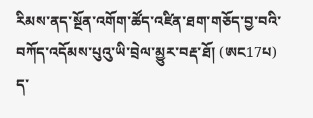རིམས་ནད་སྔོན་འགོག་ཚོད་འཛིན་ཐག་གཅོད་བྱ་བའི་བཀོད་འདོམས་པུའུ་ཡི་བྲེལ་མྱུར་བརྡ་ཐོ། (ཨང17པ)
ད་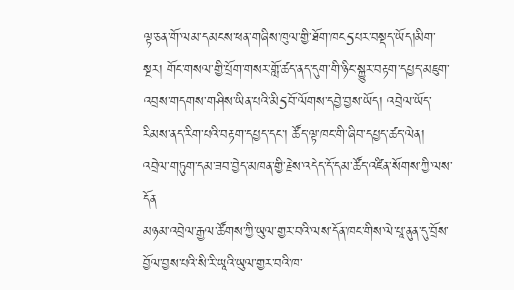ལྟ་ཅན་གོ་ལམ་དམངས་ཕན་གཞིས་ཁུལ་གྱི་ཐོག་ཁང5པར་བསྡད་ཡོད།མིག་སྔར། གོང་གསལ་གྱི་པྲོག་གསར་གློ་ཚད་ནད་དུག་གི་ཉིང་སྐྱུར་བརྟག་དཔྱད་མཇུག་འབྲས་གདགས་གཤིས་ཡིན་པའི་མི5བོ་ལོགས་དབྱེ་བྱས་ཡོད། འབྲེལ་ཡོད་རིམས་ནད་རིག་པའི་བརྟག་དཔྱད་དང་། ཚོད་ལྟ་ཁང་གི་ཞིབ་དཔྱད་ཚད་ལེན། འབྲེལ་གཏུག་དམ་ཟབ་བྱེད་མཁན་གྱི་རྗེས་འདེད་དོ་དམ་ཚོད་འཛིན་སོགས་ཀྱི་ལས་དོན
མཉམ་འབྲེལ་རྒྱལ་ཚོགས་ཀྱི་ཡུལ་གྱར་བའི་ལས་དོན་ཁང་གིས་ལེ་པཱ་ནུན་དུ་བྲོས་བྱོལ་བྱས་པའི་སི་རི་ཡཱའི་ཡུལ་གྱར་བའི་ཁ་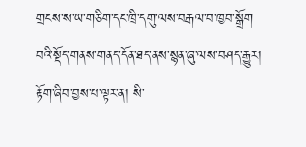གྲངས་ས་ཡ་གཅིག་དང་ཁྲི་དགུ་ལས་བརྒལ་བ་ཁྱབ་སྒྲོག
བའི་སྡོད་གནས་གནད་དོན་ཐད་ནས་སྙན་ཞུ་ལས་བཤད་རྒྱུར། རྟོག་ཞིབ་བྱས་པ་ལྟར་ན། སི་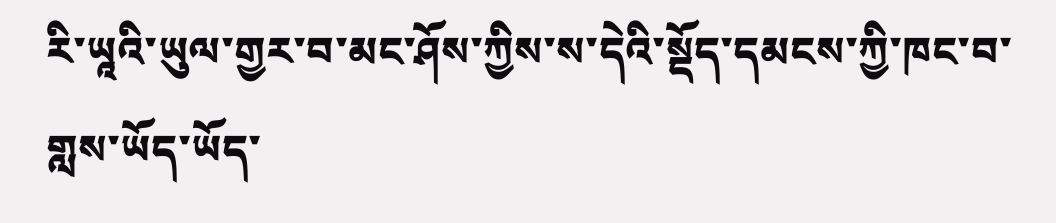རི་ཡཱའི་ཡུལ་གྱར་བ་མང་ཤོས་ཀྱིས་ས་དེའི་སྡོད་དམངས་ཀྱི་ཁང་བ་གླས་ཡོད་ཡོད་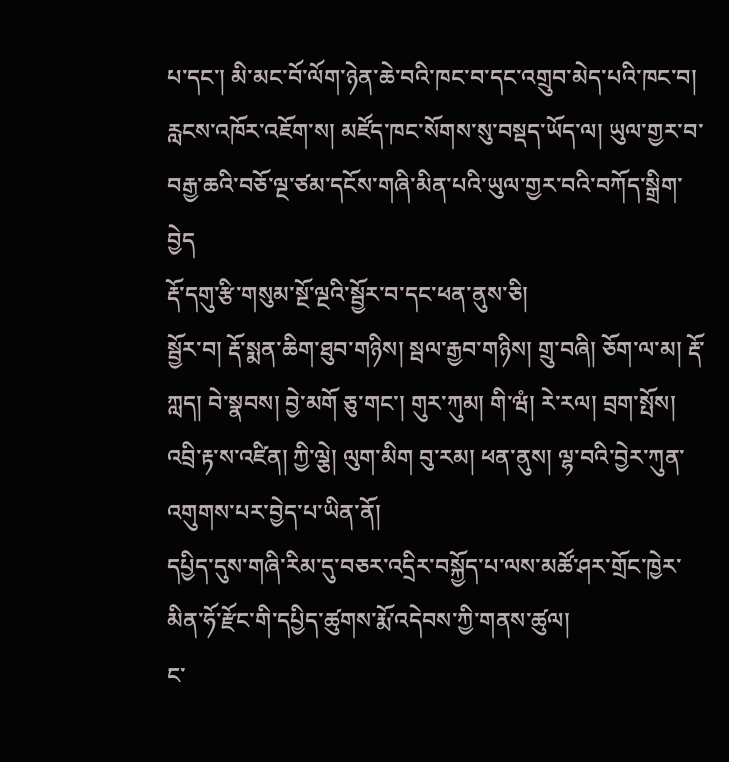པ་དང་། མི་མང་བོ་ལོག་ཉེན་ཆེ་བའི་ཁང་བ་དང་འགྲུབ་མེད་པའི་ཁང་བ། རླངས་འཁོར་འཇོག་ས། མཛོད་ཁང་སོགས་སུ་བསྡད་ཡོད་ལ། ཡུལ་གྱར་བ་བརྒྱ་ཆའི་བཅོ་ལྔ་ཙམ་དངོས་གཞི་མིན་པའི་ཡུལ་གྱར་བའི་བཀོད་སྒྲིག་བྱེད
རྡོ་དགུ་རྩི་གསུམ་སྔོ་ལྔའི་སྦྱོར་བ་དང་ཕན་ནུས་ཅི།
སྦྱོར་བ། རྡོ་སྨན་ཆིག་ཐུབ་གཉིས། སྦལ་རྒྱབ་གཉིས། གྲུ་བཞི། ཅོག་ལ་མ། རྡོ་ཀླད། བེ་སྣབས། བྱེ་མགོ ཅུ་གང་། གུར་ཀུམ། གི་ཝཾ། རེ་རལ། བྲག་སྤོས། འབྲི་རྟ་ས་འཛིན། ཀྱི་ལྕེ། ལུག་མིག བུ་རམ། ཕན་ནུས། ལྷ་བའི་བྱེར་ཀུན་འགུགས་པར་བྱེད་པ་ཡིན་ནོ།
དཔྱིད་དུས་གཞི་རིམ་དུ་བཅར་འདྲིར་བསྐྱོད་པ་ལས་མཚོ་ཤར་གྲོང་ཁྱེར་མིན་ཧོ་རྫོང་གི་དཔྱིད་ཚུགས་རྨོ་འདེབས་ཀྱི་གནས་ཚུལ།
ང་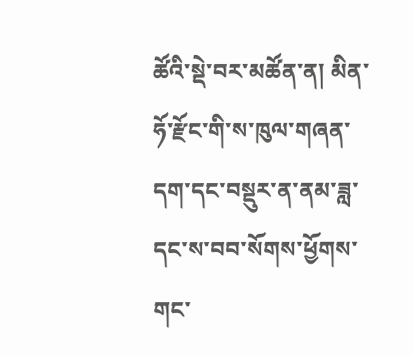ཚོའི་སྡེ་བར་མཚོན་ན། མིན་ཧོ་རྫོང་གི་ས་ཁུལ་གཞན་དག་དང་བསྡུར་ན་ནམ་ཟླ་དང་ས་བབ་སོགས་ཕྱོགས་གང་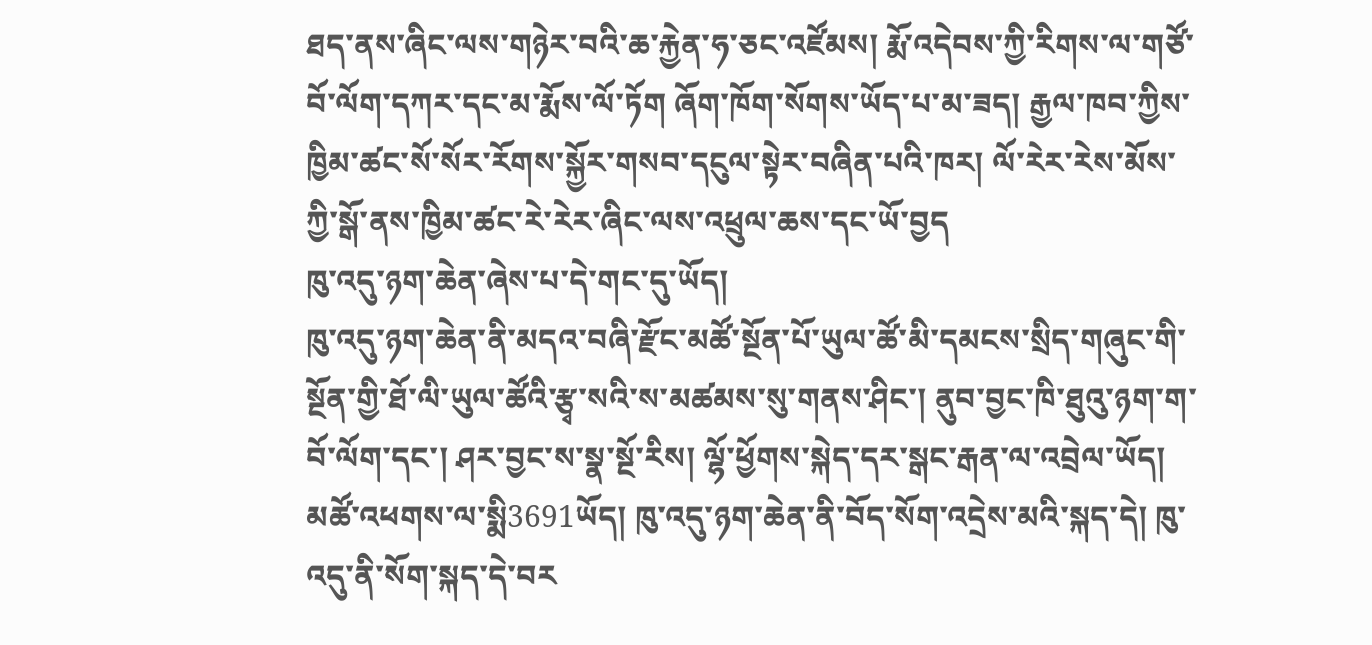ཐད་ནས་ཞིང་ལས་གཉེར་བའི་ཆ་རྐྱེན་ཧ་ཅང་འཛོམས། རྨོ་འདེབས་ཀྱི་རིགས་ལ་གཙོ་བོ་ལོག་དཀར་དང་མ་རྨོས་ལོ་ཏོག ཞོག་ཁོག་སོགས་ཡོད་པ་མ་ཟད། རྒྱལ་ཁབ་ཀྱིས་ཁྱིམ་ཚང་སོ་སོར་རོགས་སྐྱོར་གསབ་དངུལ་སྟེར་བཞིན་པའི་ཁར། ལོ་རེར་རེས་མོས་ཀྱི་སྒོ་ནས་ཁྱིམ་ཚང་རེ་རེར་ཞིང་ལས་འཕྲུལ་ཆས་དང་ཡོ་བྱད
ཁུ་འདུ་ཉག་ཆེན་ཞེས་པ་དེ་གང་དུ་ཡོད།
ཁུ་འདུ་ཉག་ཆེན་ནི་མདའ་བཞི་རྫོང་མཚོ་སྔོན་པོ་ཡུལ་ཚོ་མི་དམངས་སྲིད་གཞུང་གི་སྔོན་གྱི་ཐོ་ལི་ཡུལ་ཚོའི་རྩྭ་སའི་ས་མཚམས་སུ་གནས་ཤིང་། ནུབ་བྱང་ཁི་ཐུའུ་ཉག་ག་བོ་ལོག་དང་། ཤར་བྱང་ས་སྣ་སྔོ་རིས། ལྷོ་ཕྱོགས་སྐེད་དར་སྒང་རྒན་ལ་འབྲེལ་ཡོད། མཚོ་འཕགས་ལ་སྨི3691ཡོད། ཁུ་འདུ་ཉག་ཆེན་ནི་བོད་སོག་འདྲེས་མའི་སྐད་དེ། ཁུ་འདུ་ནི་སོག་སྐད་དེ་བར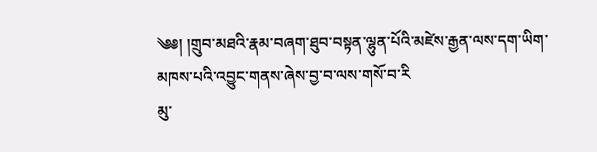༄༅། །གྲུབ་མཐའི་རྣམ་བཞག་ཐུབ་བསྟན་ལྷུན་པོའི་མཛེས་རྒྱན་ལས་དག་ཡིག་མཁས་པའི་འབྱུང་གནས་ཞེས་བྱ་བ་ལས་གསོ་བ་རི
མུ་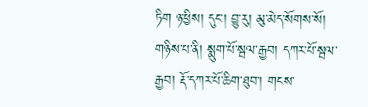ཏིག ཉ་ཕྱིས། དུང་། བྱུ་རུ། མུ་མེད་སོགས་སོ། གཉིས་པ་ནི། སྨུག་པོ་སྦལ་རྒྱབ། དཀར་པོ་སྦལ་རྒྱབ། རྡོ་དཀར་པོ་ཆིག་ཐུབ་། གངས་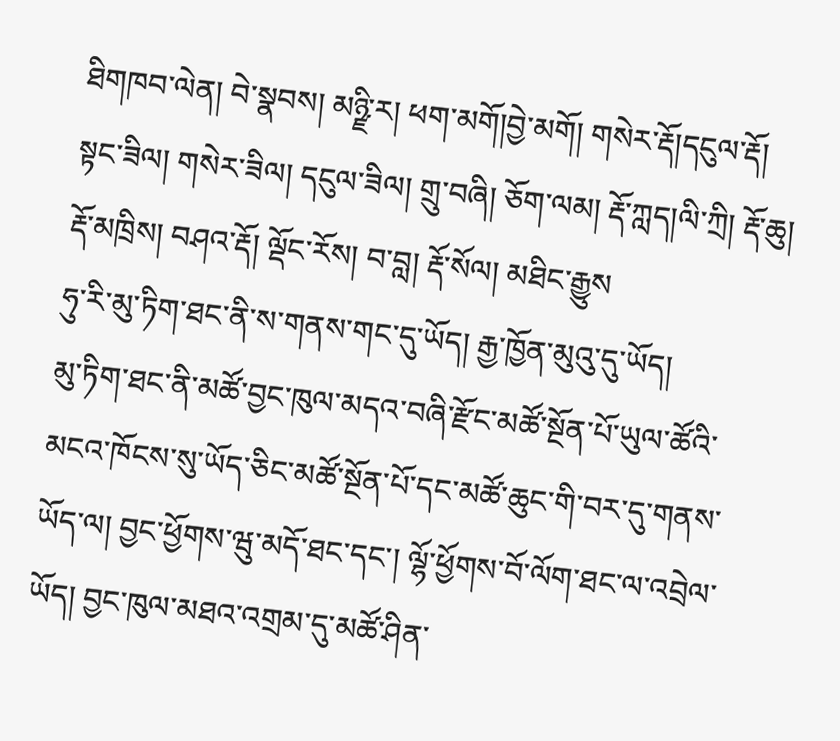ཐིགཁབ་ལེན། བེ་སྣབས། མཉྫི་ར། ཕག་མགོ།བྱེ་མགོ། གསེར་རྡོ།དངུལ་རྡོ། སྟང་ཟིལ། གསེར་ཟིལ། དངུལ་ཟིལ། གྲུ་བཞི། ཅོག་ལམ། རྡོ་ཀླད།ལི་ཀྲི། རྡོ་ཆུ། རྡོ་མཁྲིས། བཤའ་རྡོ། ལྡོང་རོས། བ་བླ། རྡོ་སོལ། མཐིང་རྒྱུས
ཧུ་རི་མུ་ཏིག་ཐང་ནི་ས་གནས་གང་དུ་ཡོད། རྒྱ་ཁྱོན་མུའུ་དུ་ཡོད།
མུ་ཏིག་ཐང་ནི་མཚོ་བྱང་ཁུལ་མདའ་བཞི་རྫོང་མཚོ་སྔོན་པོ་ཡུལ་ཚོའི་མངའ་ཁོངས་སུ་ཡོད་ཅིང་མཚོ་སྔོན་པོ་དང་མཚོ་ཆུང་གི་བར་དུ་གནས་ཡོད་ལ། བྱང་ཕྱོགས་ཝུ་མདོ་ཐང་དང་། ལྷོ་ཕྱོགས་བོ་ལོག་ཐང་ལ་འབྲེལ་ཡོད། བྱང་ཁུལ་མཐའ་འགྲམ་དུ་མཚོ་ཤིན་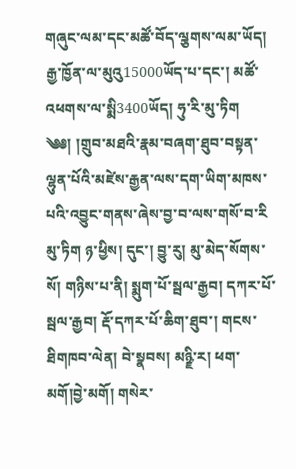གཞུང་ལམ་དང་མཚོ་བོད་ལྕགས་ལམ་ཡོད། རྒྱ་ཁྱོན་ལ་མུའུ15000ཡོད་པ་དང་། མཚོ་འཕགས་ལ་སྨི3400ཡོད། ཧུ་རི་མུ་ཏིག
༄༅། །གྲུབ་མཐའི་རྣམ་བཞག་ཐུབ་བསྟན་ལྷུན་པོའི་མཛེས་རྒྱན་ལས་དག་ཡིག་མཁས་པའི་འབྱུང་གནས་ཞེས་བྱ་བ་ལས་གསོ་བ་རི
མུ་ཏིག ཉ་ཕྱིས། དུང་། བྱུ་རུ། མུ་མེད་སོགས་སོ། གཉིས་པ་ནི། སྨུག་པོ་སྦལ་རྒྱབ། དཀར་པོ་སྦལ་རྒྱབ། རྡོ་དཀར་པོ་ཆིག་ཐུབ་། གངས་ཐིགཁབ་ལེན། བེ་སྣབས། མཉྫི་ར། ཕག་མགོ།བྱེ་མགོ། གསེར་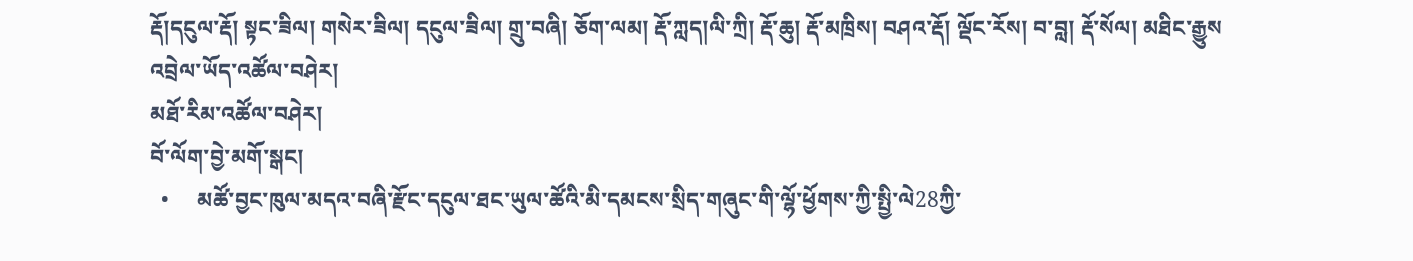རྡོ།དངུལ་རྡོ། སྟང་ཟིལ། གསེར་ཟིལ། དངུལ་ཟིལ། གྲུ་བཞི། ཅོག་ལམ། རྡོ་ཀླད།ལི་ཀྲི། རྡོ་ཆུ། རྡོ་མཁྲིས། བཤའ་རྡོ། ལྡོང་རོས། བ་བླ། རྡོ་སོལ། མཐིང་རྒྱུས
འབྲེལ་ཡོད་འཚོལ་བཤེར།
མཐོ་རིམ་འཚོལ་བཤེར།
བོ་ལོག་བྱེ་མགོ་སྒང།
  •     མཚོ་བྱང་ཁུལ་མདའ་བཞི་རྫོང་དངུལ་ཐང་ཡུལ་ཚོའི་མི་དམངས་སྲིད་གཞུང་གི་ལྷོ་ཕྱོགས་ཀྱི་སྤྱི་ལེ28ཀྱི་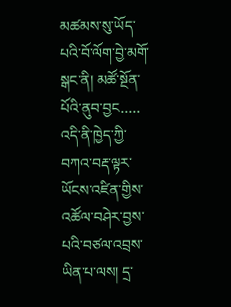མཚམས་སུ་ཡོད་པའི་བོ་ལོག་བྱེ་མགོ་སྒང་ནི། མཚོ་སྔོན་པོའི་ནུབ་བྱང.....
འདི་ནི་ཁྱེད་ཀྱི་བཀའ་བརྡ་ལྟར་ཡོངས་འཛིན་གྱིས་འཚོལ་བཤེར་བྱས་པའི་བཙལ་འབྲས་ཡིན་པ་ལས། དྲ་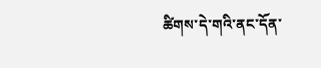ཚིགས་དེ་གའི་ནང་དོན་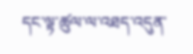དང་ལྟ་ཚུལ་ལ་འཐད་འདུན་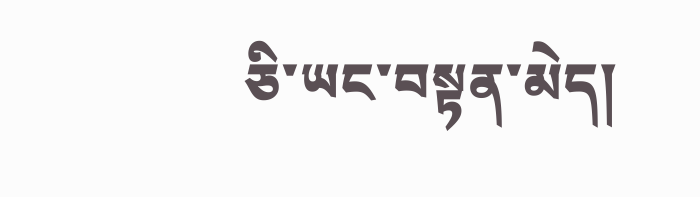ཅི་ཡང་བསྟན་མེད།